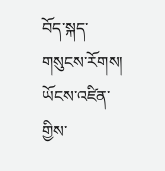བོད་སྐད་གསུངས་རོགས།
ཡོངས་འཛིན་གྱིས་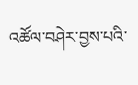འཚོལ་བཤེར་བྱས་པའི་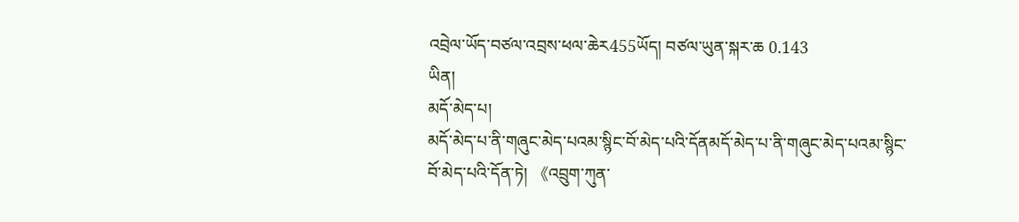འབྲེལ་ཡོད་བཙལ་འབྲས་ཕལ་ཆེར455ཡོད། བཙལ་ཡུན་སྐར་ཆ 0.143
ཡིན།
མདོ་མེད་པ།
མདོ་མེད་པ་ནི་གཞུང་མེད་པའམ་སྙིང་བོ་མེད་པའི་དོནམདོ་མེད་པ་ནི་གཞུང་མེད་པའམ་སྙིང་བོ་མེད་པའི་དོན་ཏེ། 《འབྲུག་ཀུན་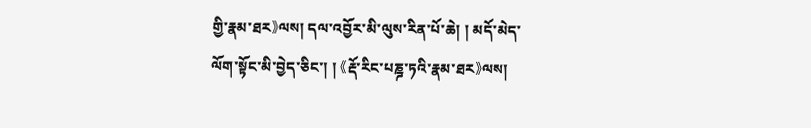གྱི་རྣམ་ཐར》ལས། དལ་འབྱོར་མི་ལུས་རིན་པོ་ཆེ། ། མདོ་མེད་ལོག་སྟོང་མི་བྱེད་ཅིང་། ། 《རྡོ་རིང་པཎྜ་ཏའི་རྣམ་ཐར》ལས།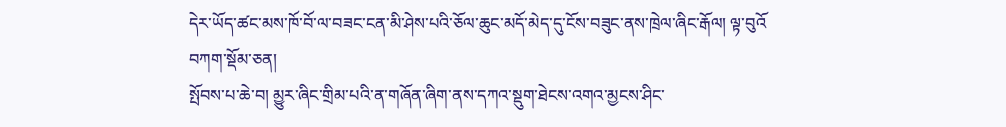དེར་ཡོད་ཚང་མས་ཁོ་བོ་ལ་བཟང་ངན་མི་ཤེས་པའི་ཅོལ་ཆུང་མདོ་མེད་དུ་ངོས་བཟུང་ནས་ཁྲེལ་ཞིང་རྒོལ། ལྟ་བུའོ
བཀག་སྡོམ་ཅན།
སྤོབས་པ་ཆེ་བ། མྱུར་ཞིང་གྲིམ་པའི་ན་གཞོན་ཞིག་ནས་དཀའ་སྡུག་ཐེངས་འགའ་མྱངས་ཤིང་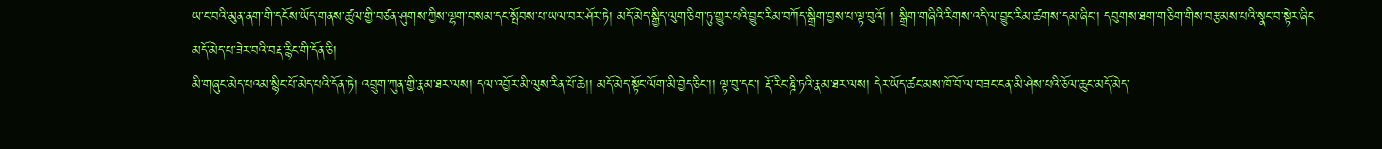ཡ་ང་བའི་མུན་ནག་གི་དངོས་ཡོད་གནས་ཚུལ་གྱི་བཙན་ཤུགས་ཀྱིས་ལྷག་བསམ་དང་སྤོབས་པ་ཡལ་བར་ཤོར་ཏེ། མདོ་མེད་སྒྱིད་ལུག་ཅིག་ཏུ་གྱུར་པའི་བྱུང་རིམ་བཀོད་སྒྲིག་བྱས་པ་ལྟ་བུའོ། ། སྒྲིག་གཞིའི་རིགས་འདི་ལ་བྱུང་རིམ་ཚགས་དམ་ཞིང་། དབུགས་ཐག་གཅིག་གིས་བརྩམས་པའི་སྣང་བ་སྟེར་ཞིང
མདོ་མེད་པ་ཟེར་བའི་བརྡ་རྙིང་གི་དོན་ཅི།
མི་གཞུང་མེད་པའམ་སྙིང་པོ་མེད་པའི་དོན་ཏེ། འབྲུག་ཀུན་གྱི་རྣམ་ཐར་ལས། དལ་འབྱོར་མི་ལུས་རིན་པོ་ཆེ།། མདོ་མེད་སྟོང་ལོག་མི་བྱེད་ཅིང་།། ལྟ་བུ་དང་། རྡོ་རིང་ཎྜི་ཏའི་རྣམ་ཐར་ལས། དེར་ཡོད་ཚང་མས་ཁོ་བོ་ལ་བཟང་ངན་མི་ཤེས་པའི་ཅོལ་ཆུང་མདོ་མེད་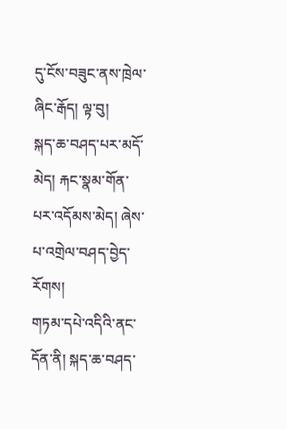དུ་ངོས་བཟུང་ནས་ཁྲེལ་ཞིང་རྒོད། ལྟ་བུ།
སྐད་ཆ་བཤད་པར་མདོ་མེད། རྐང་སྣམ་གོན་པར་འདོམས་མེད། ཞེས་པ་འགྲེལ་བཤད་བྱེད་རོགས།
གཏམ་དཔེ་འདིའི་ནང་དོན་ནི། སྐད་ཆ་བཤད་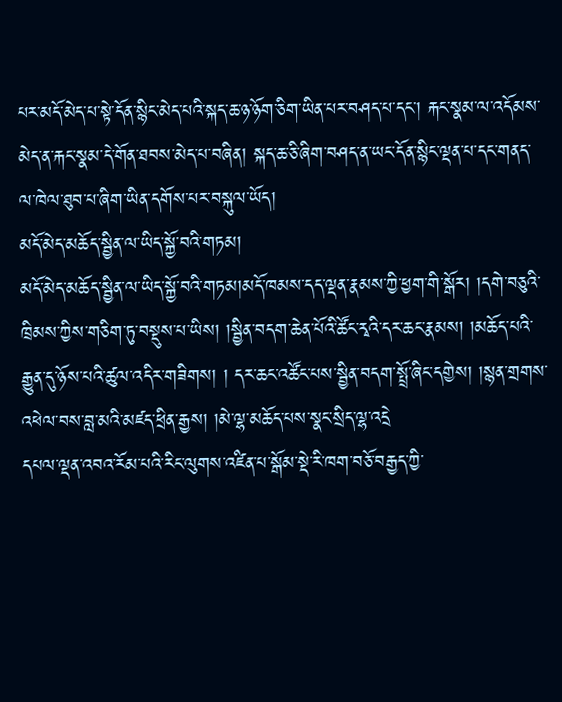པར་མདོ་མེད་པ་སྟེ་དོན་སྙིང་མེད་པའི་སྐད་ཆ་ཉ་ཉོག་ཅིག་ཡིན་པར་བཤད་པ་དང་། རྐང་སྣམ་ལ་འདོམས་མེད་ན་རྐང་སྣམ་དེ་གོན་ཐབས་མེད་པ་བཞིན། སྐད་ཆ་ཅི་ཞིག་བཤད་ན་ཡང་དོན་སྙིང་ལྡན་པ་དང་གནད་ལ་ཁེལ་ཐུབ་པ་ཞིག་ཡིན་དགོས་པར་བསྐུལ་ཡོད།
མདོ་མེད་མཆོད་སྦྱིན་ལ་ཡིད་སྐྱོ་བའི་གཏམ།
མདོ་མེད་མཆོད་སྦྱིན་ལ་ཡིད་སྐྱོ་བའི་གཏམ།མདོ་ཁམས་དད་ལྡན་རྣམས་ཀྱི་ཕྱག་གི་སྒོར། །དགེ་བཅུའི་ཁྲིམས་ཀྱིས་གཅིག་ཏུ་བསྡུས་པ་ཡིས། །སྦྱིན་བདག་ཆེན་པོའི་ཚོང་རྭའི་དར་ཆང་རྣམས། །མཆོད་པའི་རྒྱུན་དུ་ཉོས་པའི་ཚུལ་འདིར་གཟིགས། ། དར་ཆང་འཚོང་པས་སྦྱིན་བདག་སྤྲོ་ཞིང་དགྱེས། །སྙན་གྲགས་འཕེལ་བས་བླ་མའི་མཛད་ཕྲིན་རྒྱས། །མེ་ལྷ་མཆོད་པས་སྣང་སྲིད་ལྷ་འདྲེ
དཔལ་ལྡན་འབའ་རོམ་པའི་རིང་ལུགས་འཛིན་པ་སྒོམ་སྡེ་རི་ཁག་བཅོ་བརྒྱད་ཀྱི་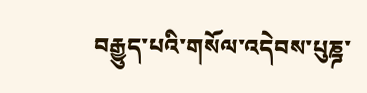བརྒྱུད་པའི་གསོལ་འདེབས་པུཎྜ་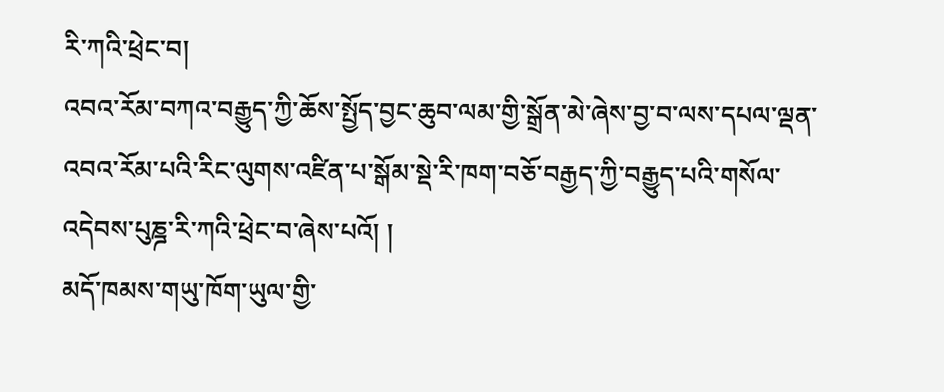རི་ཀའི་ཕྲེང་བ།
འབའ་རོམ་བཀའ་བརྒྱུད་ཀྱི་ཆོས་སྤྱོད་བྱང་ཆུབ་ལམ་གྱི་སྒྲོན་མེ་ཞེས་བྱ་བ་ལས་དཔལ་ལྡན་འབའ་རོམ་པའི་རིང་ལུགས་འཛིན་པ་སྒོམ་སྡེ་རི་ཁག་བཅོ་བརྒྱད་ཀྱི་བརྒྱུད་པའི་གསོལ་འདེབས་པུཎྜ་རི་ཀའི་ཕྲེང་བ་ཞེས་པའོ། །
མདོ་ཁམས་གཡུ་ཁོག་ཡུལ་གྱི་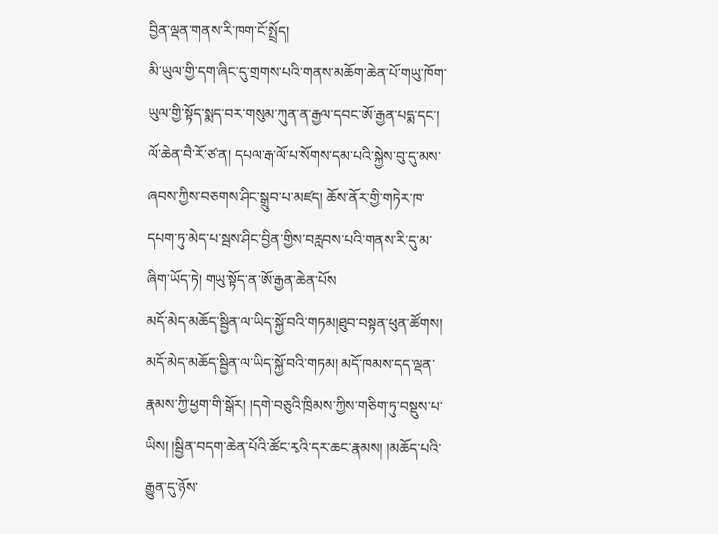བྱིན་ལྡན་གནས་རི་ཁག་ངོ་སྤྲོད།
མི་ཡུལ་གྱི་དག་ཞིང་དུ་གྲགས་པའི་གནས་མཆོག་ཆེན་པོ་གཡུ་ཁོག་ཡུལ་གྱི་སྟོད་སྨད་བར་གསུམ་ཀུན་ན་རྒྱལ་དབང་ཨོ་རྒྱན་པདྨ་དང་། ལོ་ཆེན་བཻ་རོ་ཙ་ན། དཔལ་རྒ་ལོ་པ་སོགས་དམ་པའི་སྐྱེས་བུ་དུ་མས་ཞབས་ཀྱིས་བཅགས་ཤིང་སྒྲུབ་པ་མཛད། ཆོས་ནོར་གྱི་གཏེར་ཁ་དཔག་ཏུ་མེད་པ་སྦས་ཤིང་བྱིན་གྱིས་བརླབས་པའི་གནས་རི་དུ་མ་ཞིག་ཡོད་ཏེ། གཡུ་སྟོད་ན་ཨོ་རྒྱན་ཆེན་པོས
མདོ་མེད་མཆོད་སྦྱིན་ལ་ཡིད་སྐྱོ་བའི་གཏམ།ཐུབ་བསྟན་ཕུན་ཚོགས།
མདོ་མེད་མཆོད་སྦྱིན་ལ་ཡིད་སྐྱོ་བའི་གཏམ། མདོ་ཁམས་དད་ལྡན་རྣམས་ཀྱི་ཕྱག་གི་སྒོར། །དགེ་བཅུའི་ཁྲིམས་ཀྱིས་གཅིག་ཏུ་བསྡུས་པ་ཡིས། །སྦྱིན་བདག་ཆེན་པོའི་ཚོང་རྭའི་དར་ཆང་རྣམས། །མཆོད་པའི་རྒྱུན་དུ་ཉོས་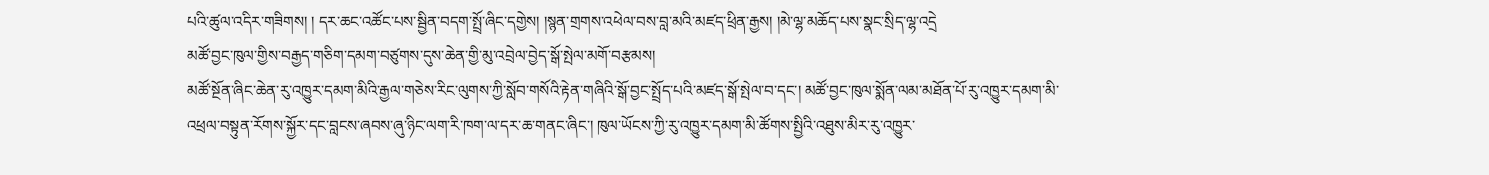པའི་ཚུལ་འདིར་གཟིགས། ། དར་ཆང་འཚོང་པས་སྦྱིན་བདག་སྤྲོ་ཞིང་དགྱེས། །སྙན་གྲགས་འཕེལ་བས་བླ་མའི་མཛད་ཕྲིན་རྒྱས། །མེ་ལྷ་མཆོད་པས་སྣང་སྲིད་ལྷ་འདྲེ
མཚོ་བྱང་ཁུལ་གྱིས་བརྒྱད་གཅིག་དམག་བཙུགས་དུས་ཆེན་གྱི་མུ་འབྲེལ་བྱེད་སྒོ་སྤེལ་མགོ་བརྩམས།
མཚོ་སྔོན་ཞིང་ཆེན་རུ་འཁྱུར་དམག་མིའི་རྒྱལ་གཅེས་རིང་ལུགས་ཀྱི་སློབ་གསོའི་རྟེན་གཞིའི་སྒོ་བྱང་སྤྲོད་པའི་མཛད་སྒོ་སྤེལ་བ་དང་། མཚོ་བྱང་ཁུལ་སྨོན་ལམ་མཐོན་པོ་རུ་འཁྱུར་དམག་མི་འཕྲལ་བསྟུན་རོགས་སྐྱོར་དང་བླངས་ཞབས་ཞུ་ཉིང་ལག་རི་ཁག་ལ་དར་ཆ་གནང་ཞིང་། ཁུལ་ཡོངས་ཀྱི་རུ་འཁྱུར་དམག་མི་ཚོགས་སྤྱིའི་འཐུས་མིར་རུ་འཁྱུར་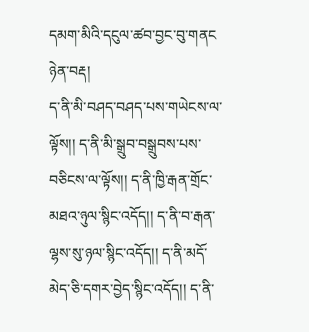དམག་མིའི་དངུལ་ཚབ་བྱང་བུ་གནང
ཉེན་བརྡ།
ད་ནི་མི་བཤད་བཤད་པས་གཡེངས་ལ་ལྟོས།། ད་ནི་མི་སྒྲུབ་བསྒྲུབས་པས་བཅིངས་ལ་ལྟོས།། ད་ནི་ཁྱི་རྒན་གྲོང་མཐའ་ཉུལ་སྙིང་འདོད།། ད་ནི་བ་རྒན་ལྷས་སུ་ཉལ་སྙིང་འདོད།། ད་ནི་མདོ་མེད་ཅི་དགར་བྱེད་སྙིང་འདོད།། ད་ནི་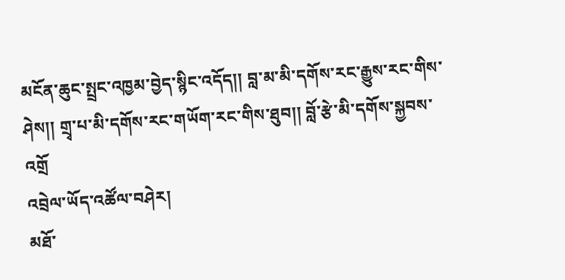མངོན་ཆུང་སྤྲང་འཁྱམ་བྱེད་སྙིང་འདོད།། བླ་མ་མི་དགོས་རང་རྒྱུས་རང་གིས་ཤེས།། གྲྭ་པ་མི་དགོས་རང་གཡོག་རང་གིས་ཐུབ།། བློ་རྩེ་མི་དགོས་སྐྱབས་འགྲོ
འབྲེལ་ཡོད་འཚོལ་བཤེར།
མཐོ་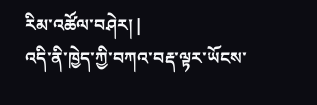རིམ་འཚོལ་བཤེར། |
འདི་ནི་ཁྱེད་ཀྱི་བཀའ་བརྡ་ལྟར་ཡོངས་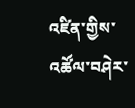འཛིན་གྱིས་འཚོལ་བཤེར་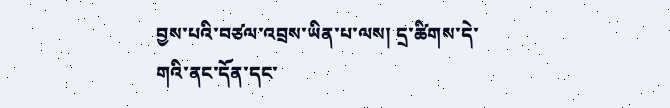བྱས་པའི་བཙལ་འབྲས་ཡིན་པ་ལས། དྲ་ཚིགས་དེ་གའི་ནང་དོན་དང་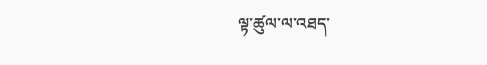ལྟ་ཚུལ་ལ་འཐད་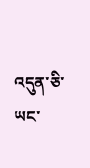འདུན་ཅི་ཡང་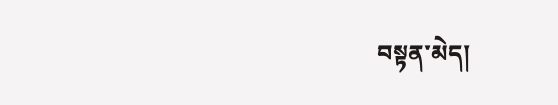བསྟན་མེད།